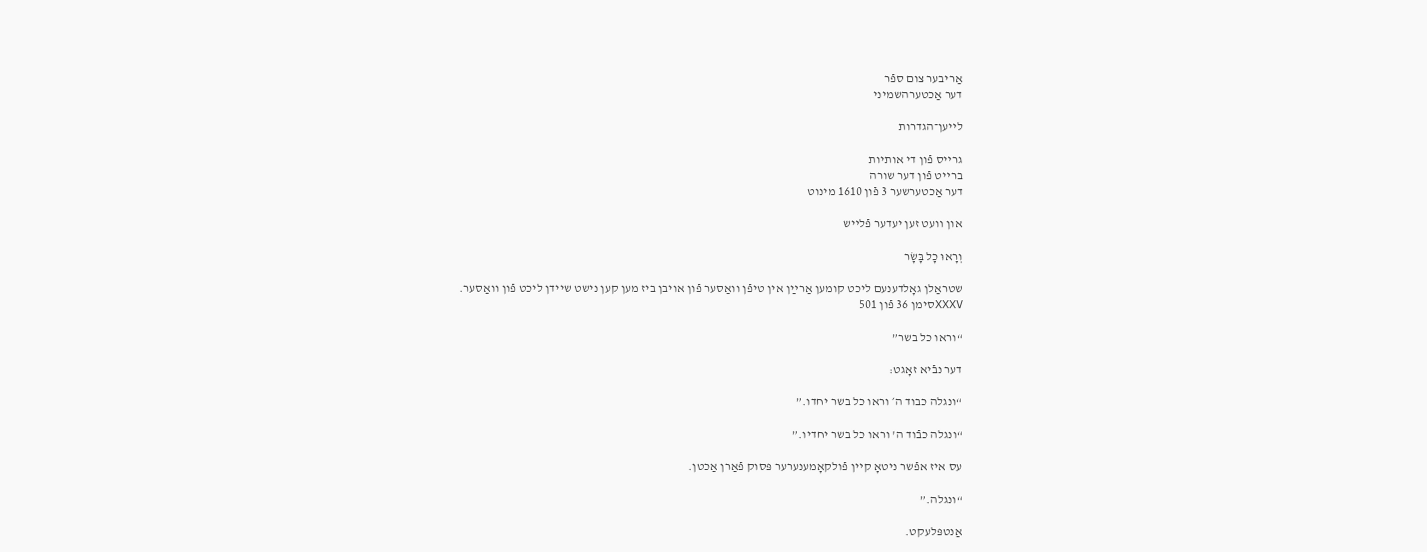אַריבער צום ספֿר
דער אַכטערהשמיני

לײען־הגדרות

גרײס פֿון די אותיות
ברײט פֿון דער שורה
דער אַכטערשער 3 פֿון 1610 מינוט

און װעט זען יעדער פֿלײש

וְרָאוּ כָל בָּשָׂר

שטראַלן גאָלדענעם ליכט קומען אַרײַן אין טיפֿן וואַסער פֿון אויבן ביז מען קען נישט שיידן ליכט פֿון וואַסער.
XXXVסימן 36 פֿון 501

“וראו כל בשר”

דער נבֿיא זאָגט:

“ונגלה כבוד ה׳ וראו כל בשר יחדו.”

“ונגלה כבֿוד ה' וראו כל בשר יחדיו.”

עס איז אפֿשר ניטאָ קײן פֿולקאָמענערער פּסוק פֿאַרן אַכטן.

“ונגלה.”

אַנטפּלעקט.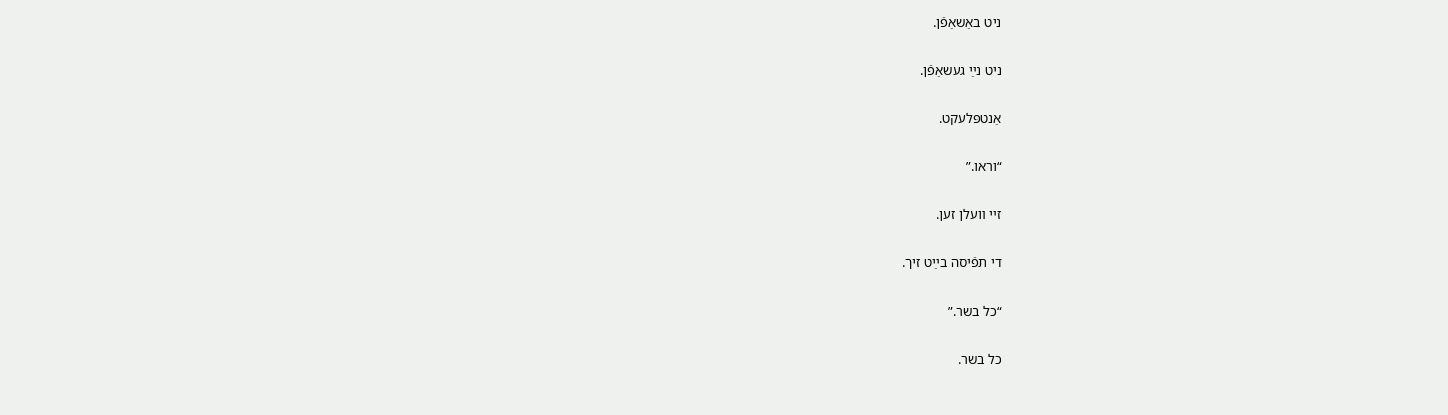ניט באַשאַפֿן.

ניט נײַ געשאַפֿן.

אַנטפּלעקט.

“וראו.”

זײ װעלן זען.

די תפֿיסה בײַט זיך.

“כל בשר.”

כל בשר.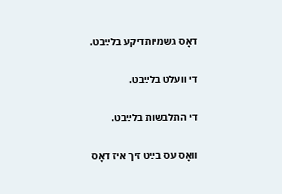דאָס גשמיותדיקע בלײַבט.

די װעלט בלײַבט.

די התלבשות בלײַבט.

װאָס עס בײַט זיך איז דאָס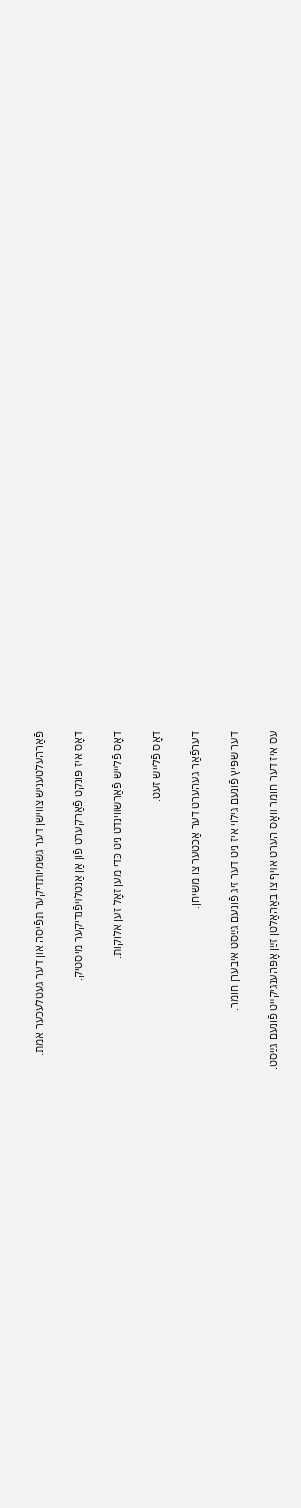פֿאַרהעלטעניש צװישן דער גשמיותדיקער תפֿיסה און דער געטלעכער אמת.

דאָס איז פּונקט פֿאַרקערט פֿון אַן אַנטלױפֿנדיקער מיסטיק.

דאָס פֿלײש פֿאַרשװינדט ניט כּדי מען זאָל זען אלוקות.

דאָס פֿלײש זעט.

דערפֿאַר געהערט דער אַכטער צו משיחן.

דער שפּיץ פֿונעם גילוי איז ניט דער זיג פֿונעם גײַסט איבערן חומר.

עס איז דער חומר װאָס הערט אױף צו באַהאַלטן זײַן אָפּהענגיקײט פֿונעם גײַסט.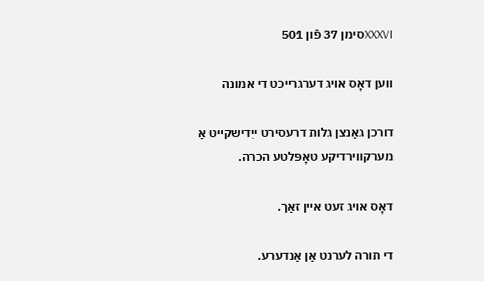XXXVIסימן 37 פֿון 501

װען דאָס אױג דערגרײכט די אמונה

דורכן גאַנצן גלות דרעסירט ייִדישקײט אַ מערקװירדיקע טאָפּלטע הכרה.

דאָס אױג זעט אײן זאַך.

די תורה לערנט אַן אַנדערע.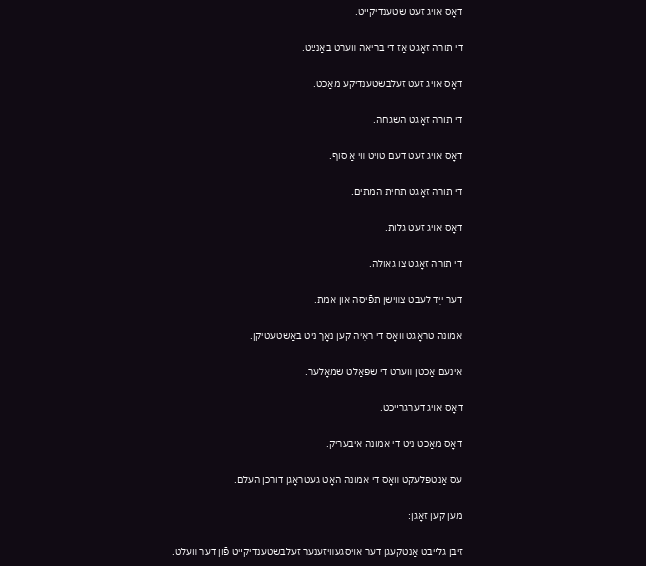דאָס אױג זעט שטענדיקײט.

די תורה זאָגט אַז די בריאה װערט באַנײַט.

דאָס אױג זעט זעלבשטענדיקע מאַכט.

די תורה זאָגט השגחה.

דאָס אױג זעט דעם טױט װי אַ סוף.

די תורה זאָגט תחית המתים.

דאָס אױג זעט גלות.

די תורה זאָגט צו גאולה.

דער ייִד לעבט צװישן תפֿיסה און אמת.

אמונה טראָגט װאָס די ראִיה קען נאָך ניט באַשטעטיקן.

אינעם אַכטן װערט די שפּאַלט שמאָלער.

דאָס אױג דערגרײכט.

דאָס מאַכט ניט די אמונה איבעריק.

עס אַנטפּלעקט װאָס די אמונה האָט געטראָגן דורכן העלם.

מען קען זאָגן:

זיבן גלײבט אַנטקעגן דער אױסגעװיזענער זעלבשטענדיקײט פֿון דער װעלט.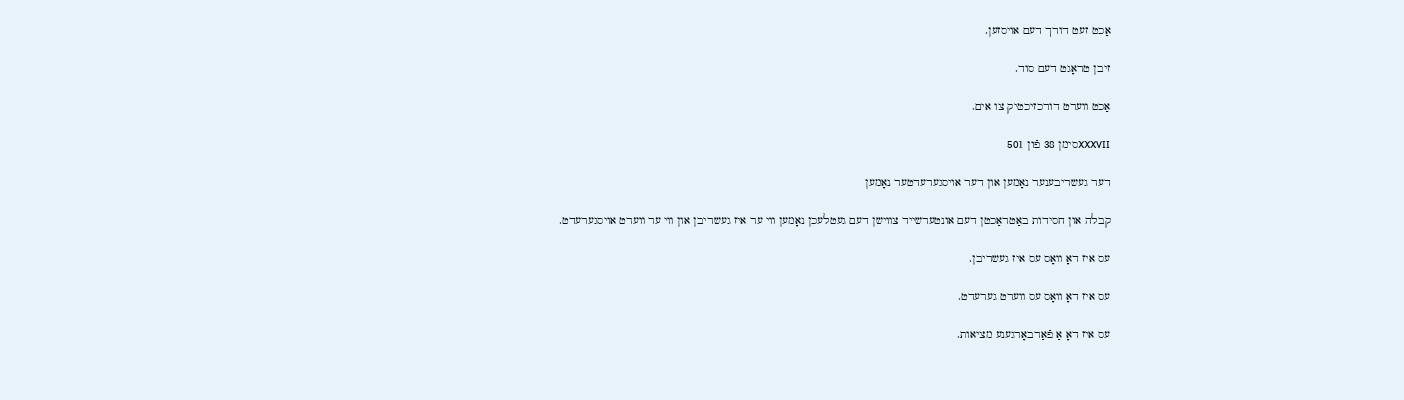אַכט זעט דורך דעם אױסזען.

זיבן טראָגט דעם סוד.

אַכט װערט דורכזיכטיק צו אים.

XXXVIIסימן 38 פֿון 501

דער געשריבענער נאָמען און דער אױסגערעדטער נאָמען

קבלה און חסידות באַטראַכטן דעם אונטערשײד צװישן דעם געטלעכן נאָמען װי ער איז געשריבן און װי ער װערט אױסגערעדט.

עס איז דאָ װאָס עס איז געשריבן.

עס איז דאָ װאָס עס װערט גערעדט.

עס איז דאָ אַ פֿאַרבאָרגענע מציאות.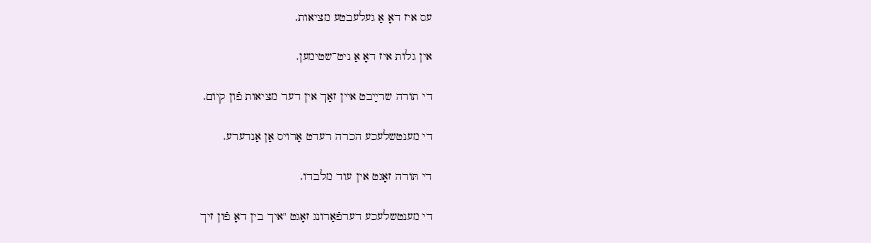עס איז דאָ אַ געלעבטע מציאות.

אין גלות איז דאָ אַ ניט־שטימען.

די תורה שרײַבט אײן זאַך אין דער מציאות פֿון קיום.

די מענטשלעכע הכרה רעדט אַרױס אַן אַנדערע.

די תּורה זאָגט אין עוד מלבדו.

די מענטשלעכע דערפֿאַרונג זאָגט "איך בין דאָ פֿון זיך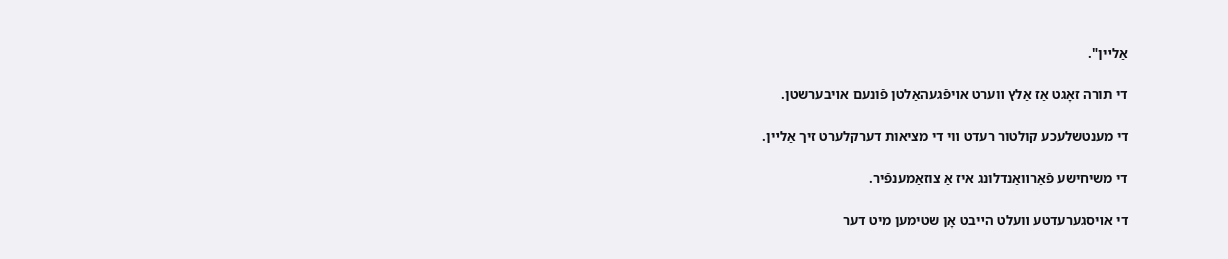אַלײן".

די תורה זאָגט אַז אַלץ װערט אױפֿגעהאַלטן פֿונעם אױבערשטן.

די מענטשלעכע קולטור רעדט װי די מציאות דערקלערט זיך אַלײן.

די משיחישע פֿאַרװאַנדלונג איז אַ צוזאַמענפֿיר.

די אױסגערעדטע װעלט הײבט אָן שטימען מיט דער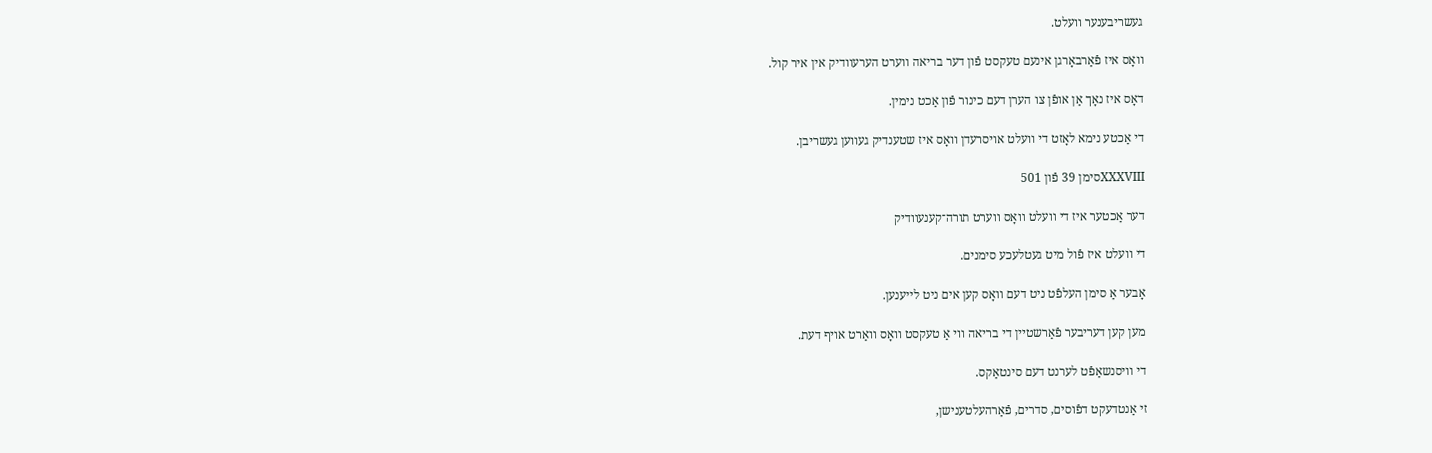געשריבענער װעלט.

װאָס איז פֿאַרבאָרגן אינעם טעקסט פֿון דער בריאה װערט הערעװדיק אין איר קול.

דאָס איז נאָך אַן אופֿן צו הערן דעם כינור פֿון אַכט נימין.

די אַכטע נימא לאָזט די װעלט אױסרעדן װאָס איז שטענדיק געװען געשריבן.

XXXVIIIסימן 39 פֿון 501

דער אַכטער איז די װעלט װאָס װערט תורה־קענעװדיק

די װעלט איז פֿול מיט געטלעכע סימנים.

אָבער אַ סימן העלפֿט ניט דעם װאָס קען אים ניט לײענען.

מען קען דעריבער פֿאַרשטײן די בריאה װי אַ טעקסט װאָס װאַרט אױף דעת.

די װיסנשאַפֿט לערנט דעם סינטאַקס.

זי אַנטדעקט דפֿוסים, סדרים, פֿאַרהעלטענישן,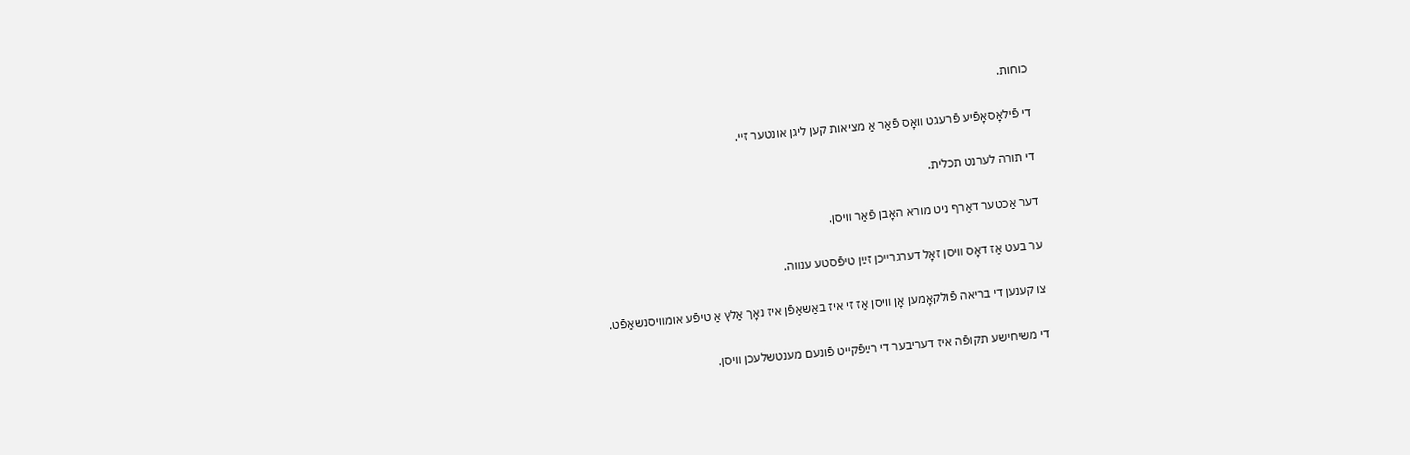כוחות.

די פֿילאָסאָפֿיע פֿרעגט װאָס פֿאַר אַ מציאות קען ליגן אונטער זײ.

די תורה לערנט תכלית.

דער אַכטער דאַרף ניט מורא האָבן פֿאַר װיסן.

ער בעט אַז דאָס װיסן זאָל דערגרײכן זײַן טיפֿסטע ענװה.

צו קענען די בריאה פֿולקאָמען אָן װיסן אַז זי איז באַשאַפֿן איז נאָך אַלץ אַ טיפֿע אומװיסנשאַפֿט.

די משיחישע תקופֿה איז דעריבער די רײַפֿקײט פֿונעם מענטשלעכן װיסן.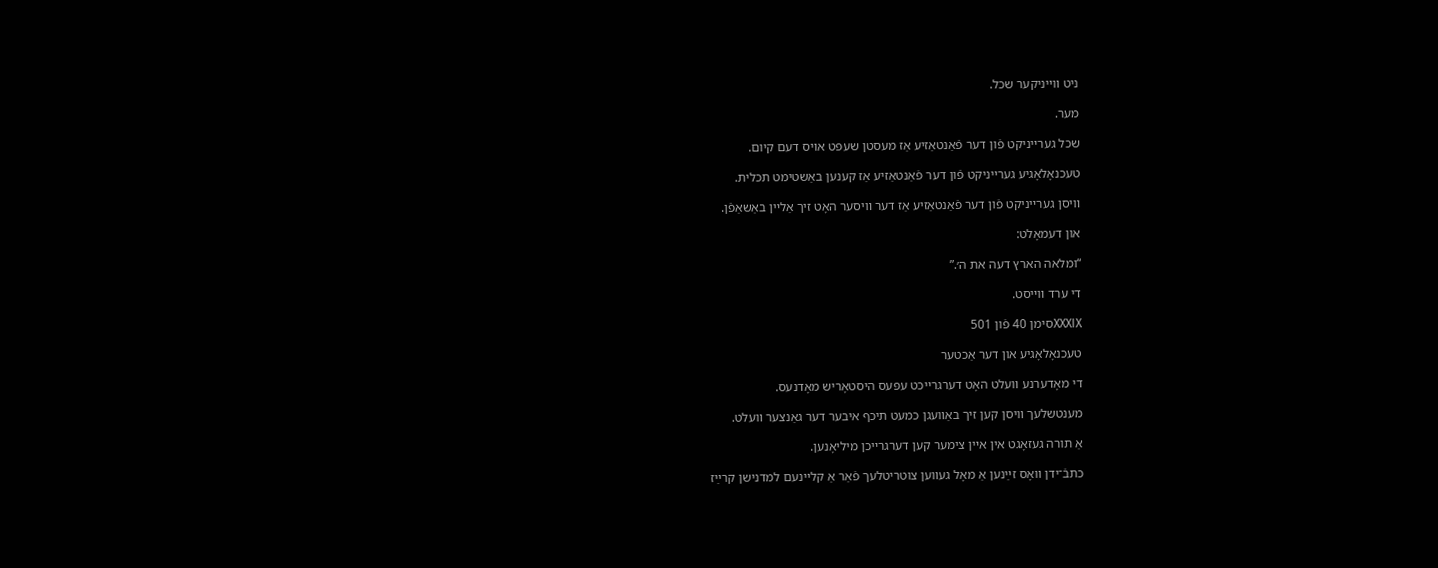ניט װײניקער שכל.

מער.

שכל גערײניקט פֿון דער פֿאַנטאַזיע אַז מעסטן שעפּט אױס דעם קיום.

טעכנאָלאָגיע גערײניקט פֿון דער פֿאַנטאַזיע אַז קענען באַשטימט תכלית.

װיסן גערײניקט פֿון דער פֿאַנטאַזיע אַז דער װיסער האָט זיך אַלײן באַשאַפֿן.

און דעמאָלט:

“ומלאה הארץ דעה את ה׳.”

די ערד װײסט.

XXXIXסימן 40 פֿון 501

טעכנאָלאָגיע און דער אַכטער

די מאָדערנע װעלט האָט דערגרײכט עפּעס היסטאָריש מאָדנעס.

מענטשלעך װיסן קען זיך באַװעגן כמעט תיכף איבער דער גאַנצער װעלט.

אַ תורה געזאָגט אין אײן צימער קען דערגרײכן מיליאָנען.

כתבֿ־ידן װאָס זײַנען אַ מאָל געװען צוטריטלעך פֿאַר אַ קלײנעם למדנישן קרײַז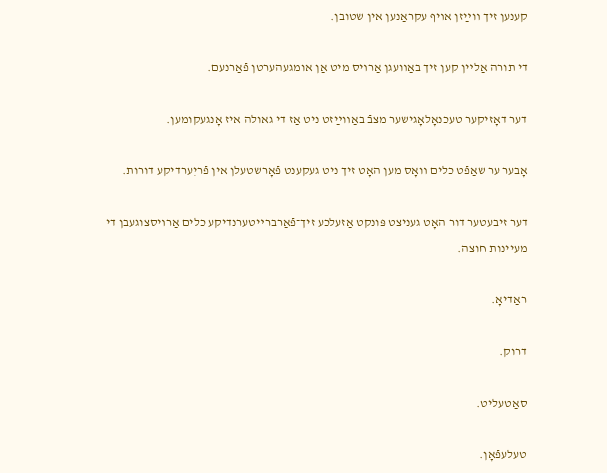קענען זיך װײַזן אױף עקראַנען אין שטובן.

די תורה אַלײן קען זיך באַװעגן אַרױס מיט אַן אומגעהערטן פֿאַרנעם.

דער דאָזיקער טעכנאָלאָגישער מצבֿ באַװײַזט ניט אַז די גאולה איז אָנגעקומען.

אָבער ער שאַפֿט כלים װאָס מען האָט זיך ניט געקענט פֿאָרשטעלן אין פֿריִערדיקע דורות.

דער זיבעטער דור האָט געניצט פּונקט אַזעלכע זיך־פֿאַרברײטערנדיקע כלים אַרױסצוגעבן די מעיינות חוצה.

ראַדיאָ.

דרוק.

סאַטעליט.

טעלעפֿאָן.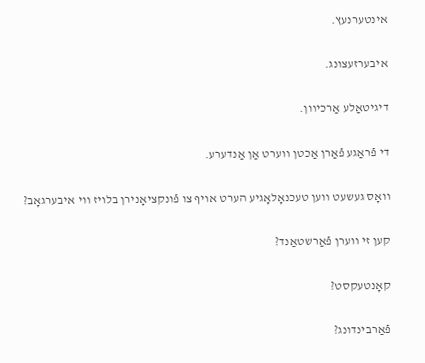אינטערנעץ.

איבערזעצונג.

דיגיטאַלע אַרכיװן.

די פֿראַגע פֿאַרן אַכטן װערט אַן אַנדערע.

װאָס געשעט װען טעכנאָלאָגיע הערט אױף צו פֿונקציאָנירן בלױז װי איבערגאָב?

קען זי װערן פֿאַרשטאַנד?

קאָנטעקסט?

פֿאַרבינדונג?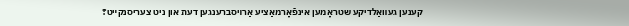קענען געװאַלדיקע שטראָמען אינפֿאָרמאַציע אַרױסברענגען דעת און ניט צעריסנקײט?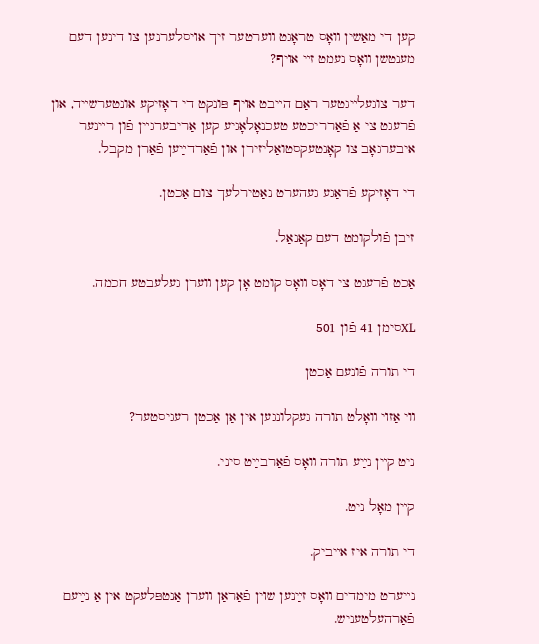קען די מאַשין װאָס טראָגט װערטער זיך אױסלערנען צו דינען דעם מענטשן װאָס נעמט זײ אױף?

דער צוגעלײגטער ראַם הײבט אױף פּונקט די דאָזיקע אונטערשײד, און פֿרעגט צי אַ פֿאַרריכטע טעכנאָלאָגיע קען אַריבערגײן פֿון רײנער איבערגאָב צו קאָנטעקסטואַליזירן און פֿאַרדײַען פֿאַרן מקבל.

די דאָזיקע פֿראַגע געהערט נאַטירלעך צום אַכטן.

זיבן פֿולקומט דעם קאַנאַל.

אַכט פֿרעגט צי דאָס װאָס קומט אָן קען װערן געלעבטע חכמה.

XLסימן 41 פֿון 501

די תורה פֿונעם אַכטן

װי אַזױ װאָלט תורה געקלונגען אין אַן אַכטן רעגיסטער?

ניט קײן נײַע תורה װאָס פֿאַרבײַט סיני.

קײן מאָל ניט.

די תורה איז אײביק.

נײערט מימדים װאָס זײַנען שױן פֿאַראַן װערן אַנטפּלעקט אין אַ נײַעם פֿאַרהעלטעניש.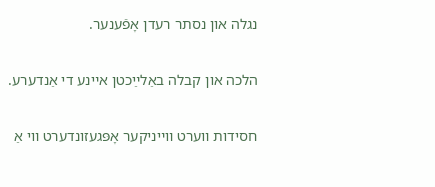נגלה און נסתר רעדן אָפֿענער.

הלכה און קבלה באַלײַכטן אײנע די אַנדערע.

חסידות װערט װײניקער אָפּגעזונדערט װי אַ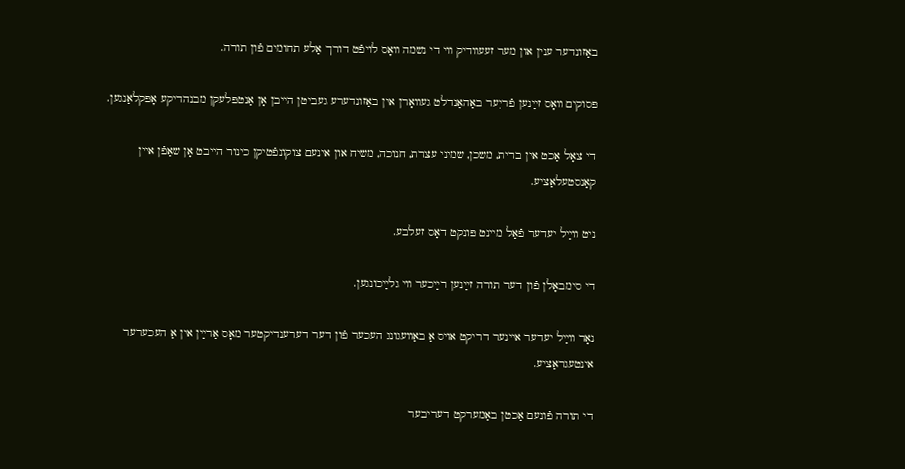באַזונדער ענין און מער זעעװדיק װי די נשמה װאָס לױפֿט דורך אַלע תחומים פֿון תורה.

פּסוקים װאָס זײַנען פֿריִער באַהאַנדלט געװאָרן אין באַזונדערע געביטן הײבן אָן אַנטפּלעקן מבנהדיקע אָפּקלאַנגען.

די צאָל אַכט אין ברית, משכן, שמיני עצרת, חנוכה, משיח און אינעם צוקונפֿטיקן כינור הײבט אָן שאַפֿן אײן קאָנסטעלאַציע.

ניט װײַל יעדער פֿאַל מײנט פּונקט דאָס זעלבע.

די סימבאָלן פֿון דער תורה זײַנען רײַכער װי גלײַכונגען.

נאָר װײַל יעדער אײנער דריקט אױס אַ באַװעגונג העכער פֿון דער דערענדיקטער מאָס אַרײַן אין אַ העכערער אינטעגראַציע.

די תורה פֿונעם אַכטן באַמערקט דעריבער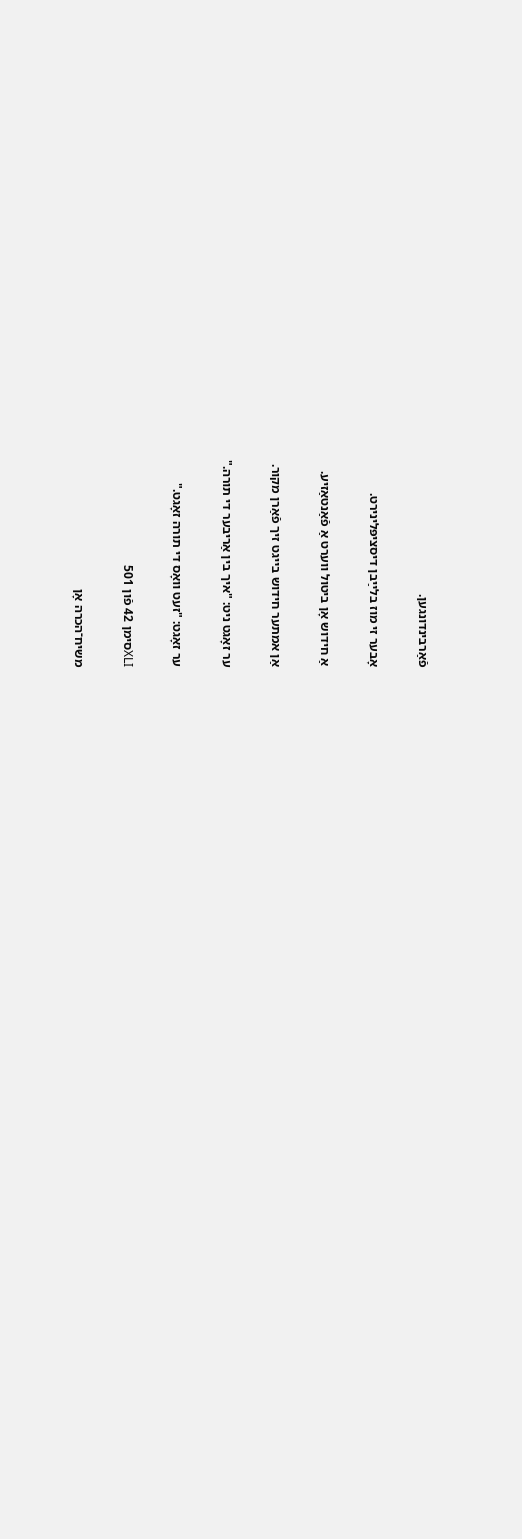פֿאַרבינדונגען.

אָבער זי מוז בלײַבן דיסציפּלינירט.

אַ חידוש אָן ביטול װערט אַ פֿאַנטאַזיע.

אַן אמתער חידוש בײגט זיך פֿאַרן מקור.

ער זאָגט ניט: "איך בין אַריבער די תורה."

ער זאָגט: "זעט װאָס די תורה זאָגט."

XLIסימן 42 פֿון 501

משיח־הכרה אָן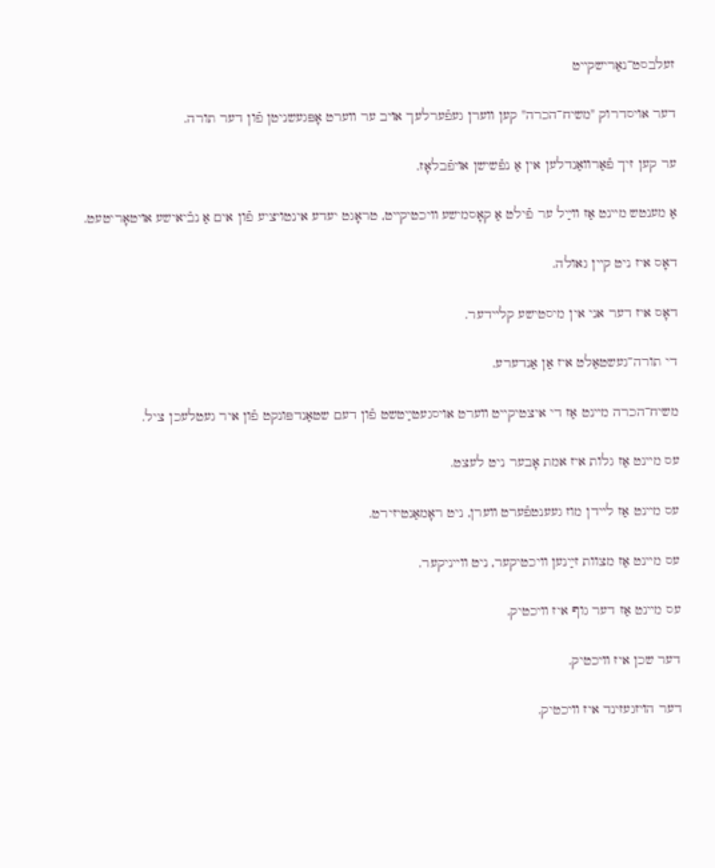זעלבסט־נאַרישקײט

דער אױסדרוק "משיח־הכרה" קען װערן געפֿערלעך אױב ער װערט אָפּגעשניטן פֿון דער תורה.

ער קען זיך פֿאַרװאַנדלען אין אַ נפֿשישן אױפֿבלאָז.

אַ מענטש מײנט אַז װײַל ער פֿילט אַ קאָסמישע װיכטיקײט, טראָגט יעדע אינטויציע פֿון אים אַ נבֿיאישע אױטאָריטעט.

דאָס איז ניט קײן גאולה.

דאָס איז דער אני אין מיסטישע קלײדער.

די תורה־געשטאַלט איז אַן אַנדערע.

משיח־הכרה מײנט אַז די איצטיקײט װערט אױסגעטײַטשט פֿון דעם שטאַנדפּונקט פֿון איר געטלעכן ציל.

עס מײנט אַז גלות איז אמת אָבער ניט לעצט.

עס מײנט אַז לײדן מוז געענטפֿערט װערן, ניט ראָמאַנטיזירט.

עס מײנט אַז מצוות זײַנען װיכטיקער, ניט װײניקער.

עס מײנט אַז דער גוף איז װיכטיק.

דער שכן איז װיכטיק.

דער הױזגעזינד איז װיכטיק.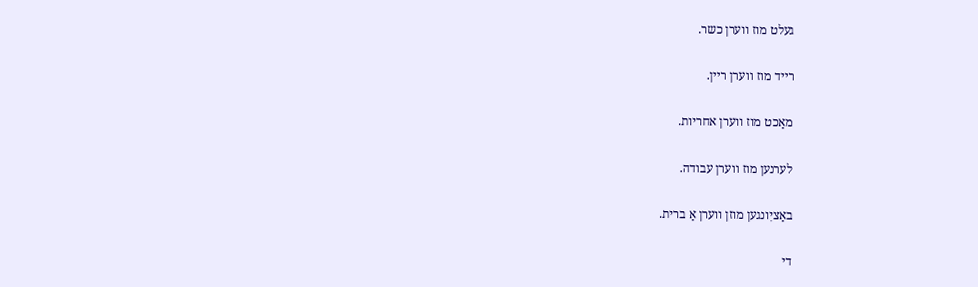געלט מוז װערן כשר.

רײד מוז װערן רײן.

מאַכט מוז װערן אחריות.

לערנען מוז װערן עבודה.

באַציִונגען מוזן װערן אַ ברית.

די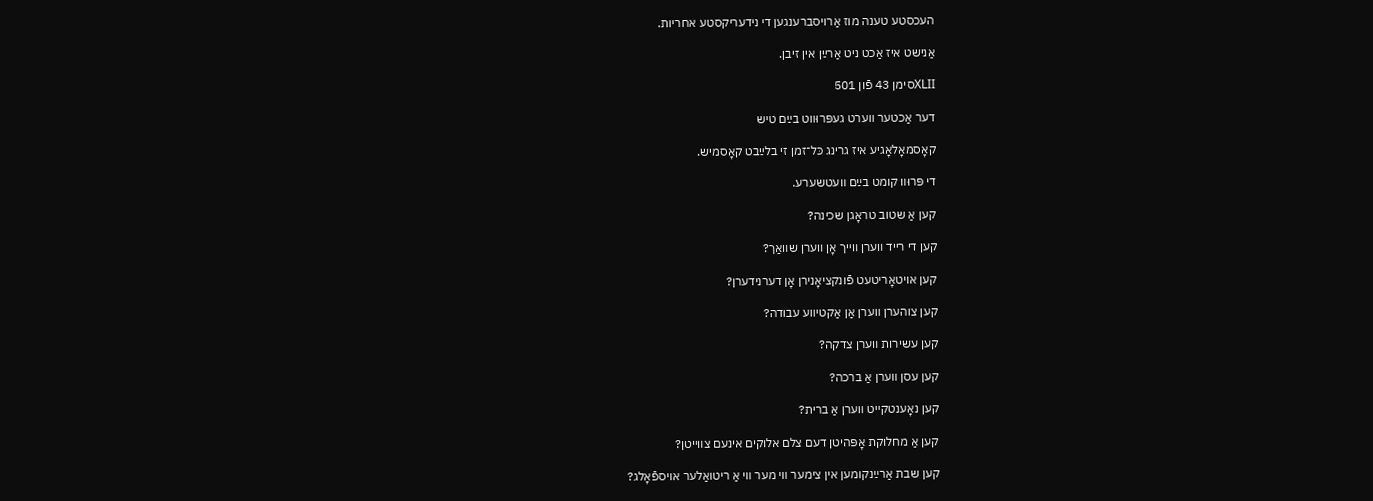העכסטע טענה מוז אַרױסברענגען די נידעריקסטע אחריות.

אַנישט איז אַכט ניט אַרײַן אין זיבן.

XLIIסימן 43 פֿון 501

דער אַכטער װערט געפּרוּװט בײַם טיש

קאָסמאָלאָגיע איז גרינג כּל־זמן זי בלײַבט קאָסמיש.

די פּרוּװ קומט בײַם װעטשערע.

קען אַ שטוב טראָגן שכינה?

קען די רײד װערן װײך אָן װערן שװאַך?

קען אױטאָריטעט פֿונקציאָנירן אָן דערנידערן?

קען צוהערן װערן אַן אַקטיװע עבודה?

קען עשירות װערן צדקה?

קען עסן װערן אַ ברכה?

קען נאָענטקײט װערן אַ ברית?

קען אַ מחלוקת אָפּהיטן דעם צלם אלוקים אינעם צװײטן?

קען שבת אַרײַנקומען אין צימער װי מער װי אַ ריטואַלער אױספֿאָלג?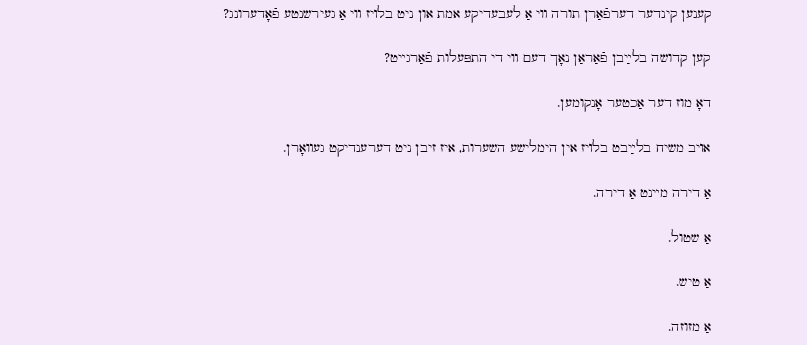קענען קינדער דערפֿאַרן תורה װי אַ לעבעדיקע אמת און ניט בלױז װי אַ געירשנטע פֿאָדערונג?

קען קדושה בלײַבן פֿאַראַן נאָך דעם װי די התפּעלות פֿאַרגײט?

דאָ מוז דער אַכטער אָנקומען.

אױב משיח בלײַבט בלױז אין הימלישע השערות, איז זיבן ניט דערענדיקט געװאָרן.

אַ דירה מײנט אַ דירה.

אַ שטול.

אַ טיש.

אַ מזוזה.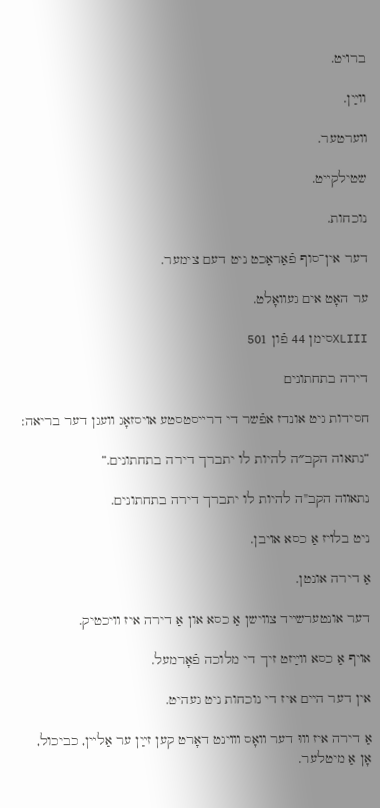ברױט.

װײַן.

װערטער.

שטילקײט.

נוכחות.

דער אין־סוף פֿאַראַכט ניט דעם צימער.

ער האָט אים געװאָלט.

XLIIIסימן 44 פֿון 501

דירה בתחתונים

חסידות גיט אונדז אפֿשר די דרײסטסטע אױסזאָג װעגן דער בריאה:

“נתאוה הקב״ה להיות לו יתברך דירה בתחתונים.”

נתאװה הקב"ה להיות לו יתברך דירה בתחתונים.

ניט בלױז אַ כסא אױבן.

אַ דירה אונטן.

דער אונטערשײד צװישן אַ כסא און אַ דירה איז װיכטיק.

אױף אַ כסא װײַזט זיך די מלוכה פֿאָרמעל.

אין דער הײם איז די נוכחות ניט געהיט.

אַ דירה איז װוּ דער װאָס װױנט דאָרט קען זײַן ער אַלײן, כביכול, אָן אַ מיטלער.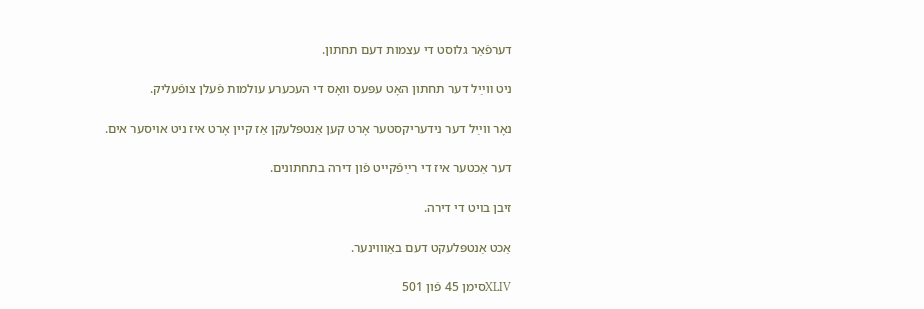דערפֿאַר גלוסט די עצמות דעם תחתון.

ניט װײַל דער תחתון האָט עפּעס װאָס די העכערע עולמות פֿעלן צופֿעליק.

נאָר װײַל דער נידעריקסטער אָרט קען אַנטפּלעקן אַז קײן אָרט איז ניט אױסער אים.

דער אַכטער איז די רײַפֿקײט פֿון דירה בתחתונים.

זיבן בױט די דירה.

אַכט אַנטפּלעקט דעם באַװױנער.

XLIVסימן 45 פֿון 501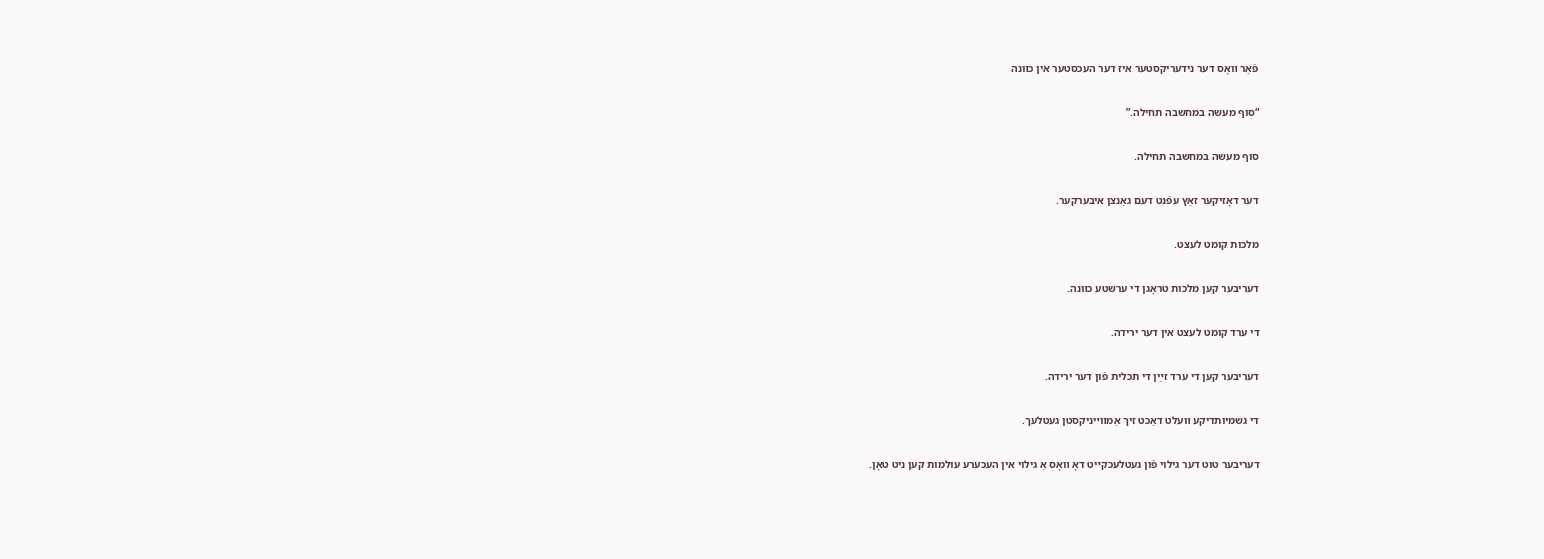פֿאַר װאָס דער נידעריקסטער איז דער העכסטער אין כװנה

“סוף מעשה במחשבה תחילה.”

סוף מעשה במחשבה תחילה.

דער דאָזיקער זאַץ עפֿנט דעם גאַנצן איבערקער.

מלכות קומט לעצט.

דעריבער קען מלכות טראָגן די ערשטע כװנה.

די ערד קומט לעצט אין דער ירידה.

דעריבער קען די ערד זײַן די תכלית פֿון דער ירידה.

די גשמיותדיקע װעלט דאַכט זיך אַמװײניקסטן געטלעך.

דעריבער טוט דער גילוי פֿון געטלעכקײט דאָ װאָס אַ גילוי אין העכערע עולמות קען ניט טאָן.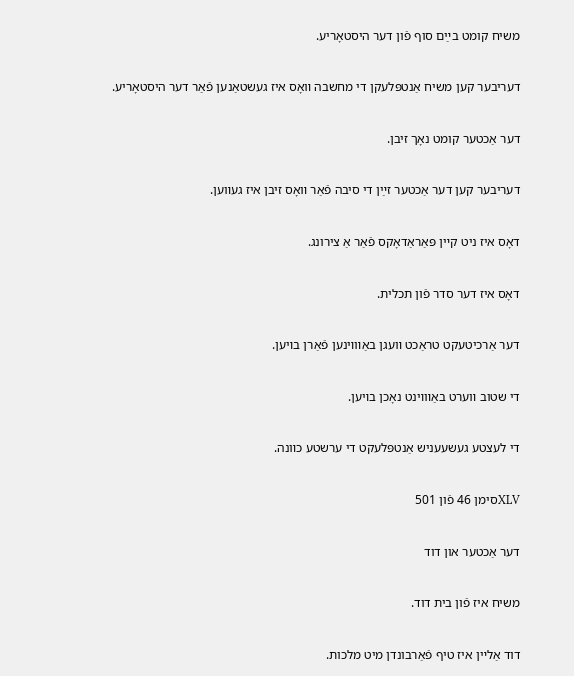משיח קומט בײַם סוף פֿון דער היסטאָריע.

דעריבער קען משיח אַנטפּלעקן די מחשבה װאָס איז געשטאַנען פֿאַר דער היסטאָריע.

דער אַכטער קומט נאָך זיבן.

דעריבער קען דער אַכטער זײַן די סיבה פֿאַר װאָס זיבן איז געװען.

דאָס איז ניט קײן פּאַראַדאָקס פֿאַר אַ צירונג.

דאָס איז דער סדר פֿון תכלית.

דער אַרכיטעקט טראַכט װעגן באַװױנען פֿאַרן בױען.

די שטוב װערט באַװױנט נאָכן בױען.

די לעצטע געשעעניש אַנטפּלעקט די ערשטע כװנה.

XLVסימן 46 פֿון 501

דער אַכטער און דוד

משיח איז פֿון בית דוד.

דוד אַלײן איז טיף פֿאַרבונדן מיט מלכות.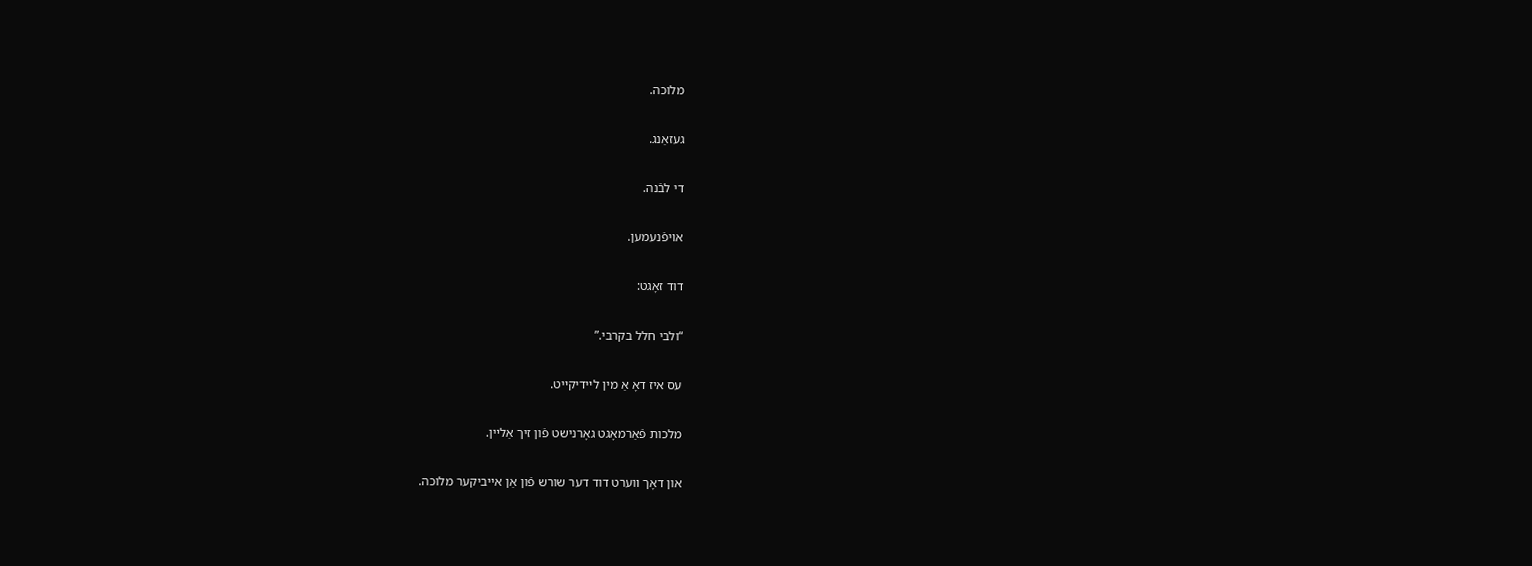מלוכה.

געזאַנג.

די לבֿנה.

אױפֿנעמען.

דוד זאָגט:

“ולבי חלל בקרבי.”

עס איז דאָ אַ מין לײדיקײט.

מלכות פֿאַרמאָגט גאָרנישט פֿון זיך אַלײן.

און דאָך װערט דוד דער שורש פֿון אַן אײביקער מלוכה.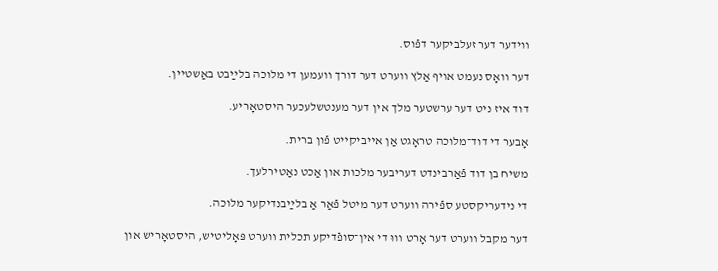װידער דער זעלביקער דפֿוס.

דער װאָס נעמט אױף אַלץ װערט דער דורך װעמען די מלוכה בלײַבט באַשטײן.

דוד איז ניט דער ערשטער מלך אין דער מענטשלעכער היסטאָריע.

אָבער די דוד־מלוכה טראָגט אַן אײביקײט פֿון ברית.

משיח בן דוד פֿאַרבינדט דעריבער מלכות און אַכט נאַטירלעך.

די נידעריקסטע ספֿירה װערט דער מיטל פֿאַר אַ בלײַבנדיקער מלוכה.

דער מקבל װערט דער אָרט װוּ די אין־סופֿדיקע תכלית װערט פּאָליטיש, היסטאָריש און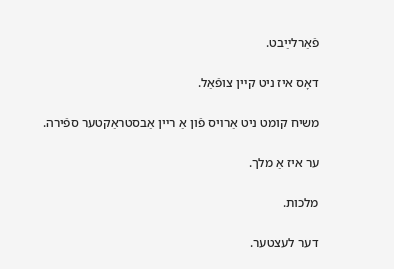פֿאַרלײַבט.

דאָס איז ניט קײן צופֿאַל.

משיח קומט ניט אַרױס פֿון אַ רײן אַבסטראַקטער ספֿירה.

ער איז אַ מלך.

מלכות.

דער לעצטער.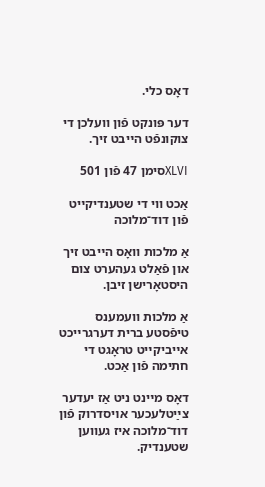דאָס כלי.

דער פּונקט פֿון װעלכן די צוקונפֿט הײבט זיך.

XLVIסימן 47 פֿון 501

אַכט װי די שטענדיקײט פֿון דוד־מלוכה

אַ מלכות װאָס הײבט זיך און פֿאַלט געהערט צום היסטאָרישן זיבן.

אַ מלכות װעמענס טיפֿסטע ברית דערגרײכט אײביקײט טראָגט די חתימה פֿון אַכט.

דאָס מײנט ניט אַז יעדער צײַטלעכער אױסדרוק פֿון דוד־מלוכה איז געװען שטענדיק.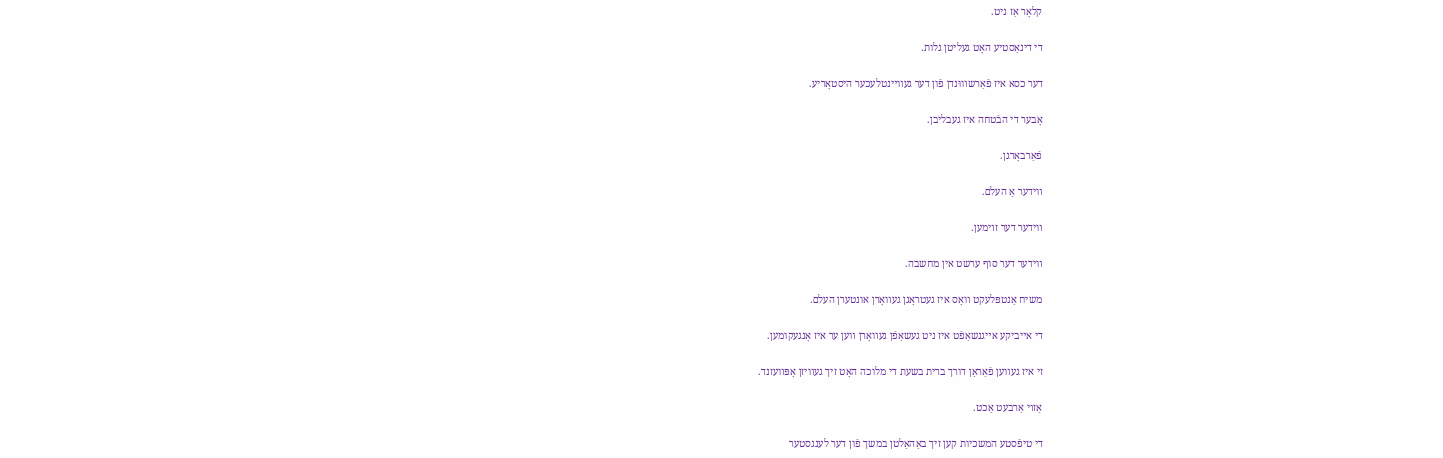קלאָר אַז ניט.

די דינאַסטיע האָט געליטן גלות.

דער כסא איז פֿאַרשװוּנדן פֿון דער געװײנטלעכער היסטאָריע.

אָבער די הבֿטחה איז געבליבן.

פֿאַרבאָרגן.

װידער אַ העלם.

װידער דער זױמען.

װידער דער סוף ערשט אין מחשבה.

משיח אַנטפּלעקט װאָס איז געטראָגן געװאָרן אונטערן העלם.

די אײביקע אײגנשאַפֿט איז ניט געשאַפֿן געװאָרן װען ער איז אָנגעקומען.

זי איז געװען פֿאַראַן דורך ברית בשעת די מלוכה האָט זיך געװיזן אָפּװעזנד.

אַזױ אַרבעט אַכט.

די טיפֿסטע המשכיות קען זיך באַהאַלטן במשך פֿון דער לענגסטער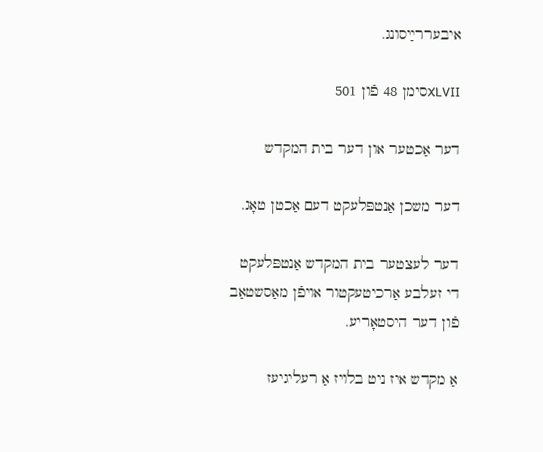איבעררײַסונג.

XLVIIסימן 48 פֿון 501

דער אַכטער און דער בית המקדש

דער משכן אַנטפּלעקט דעם אַכטן טאָג.

דער לעצטער בית המקדש אַנטפּלעקט די זעלבע אַרכיטעקטור אױפֿן מאַסשטאַב פֿון דער היסטאָריע.

אַ מקדש איז ניט בלױז אַ רעליגיעז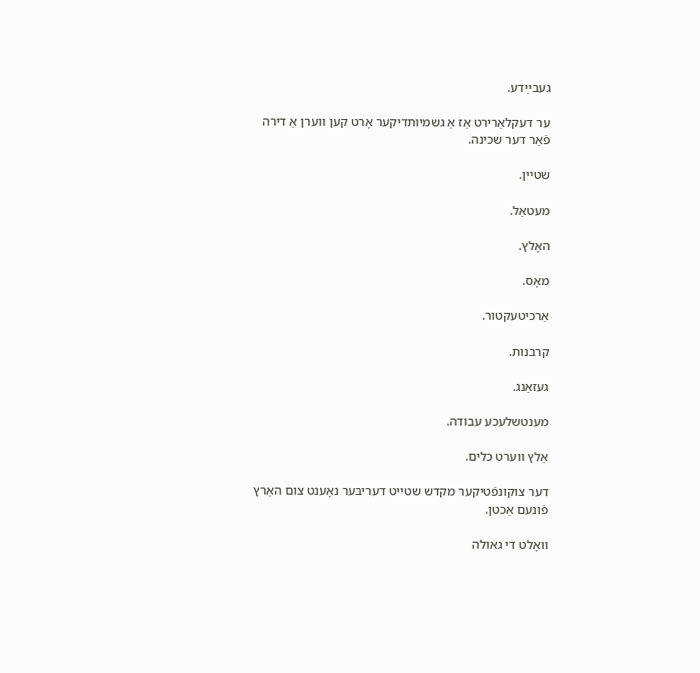געבײַדע.

ער דעקלאַרירט אַז אַ גשמיותדיקער אָרט קען װערן אַ דירה פֿאַר דער שכינה.

שטײן.

מעטאַל.

האָלץ.

מאָס.

אַרכיטעקטור.

קרבנות.

געזאַנג.

מענטשלעכע עבודה.

אַלץ װערט כלים.

דער צוקונפֿטיקער מקדש שטײט דעריבער נאָענט צום האַרץ פֿונעם אַכטן.

װאָלט די גאולה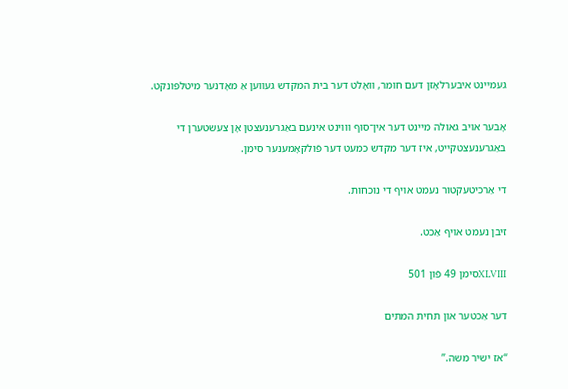געמײנט איבערלאָזן דעם חומר, װאָלט דער בית המקדש געװען אַ מאָדנער מיטלפּונקט.

אָבער אױב גאולה מײנט דער אין־סוף װױנט אינעם באַגרענעצטן אָן צעשטערן די באַגרענעצטקײט, איז דער מקדש כמעט דער פֿולקאָמענער סימן.

די אַרכיטעקטור נעמט אױף די נוכחות.

זיבן נעמט אױף אַכט.

XLVIIIסימן 49 פֿון 501

דער אַכטער און תחית המתים

“אז ישיר משה.”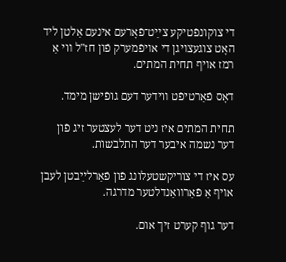די צוקונפֿטיקע צײַט־פֿאָרעם אינעם אַלטן ליד האָט צוגעצױגן די אױפֿמערק פֿון חז"ל װי אַ רמז אױף תחית המתים.

דאָס פֿאַרטיפֿט װידער דעם גופֿישן מימד.

תחית המתים איז ניט דער לעצטער זיג פֿון דער נשמה איבער דער התלבשות.

עס איז די צוריקשטעלונג פֿון פֿאַרלײַבטן לעבן אױף אַ פֿאַרװאַנדלטער מדרגה.

דער גוף קערט זיך אום.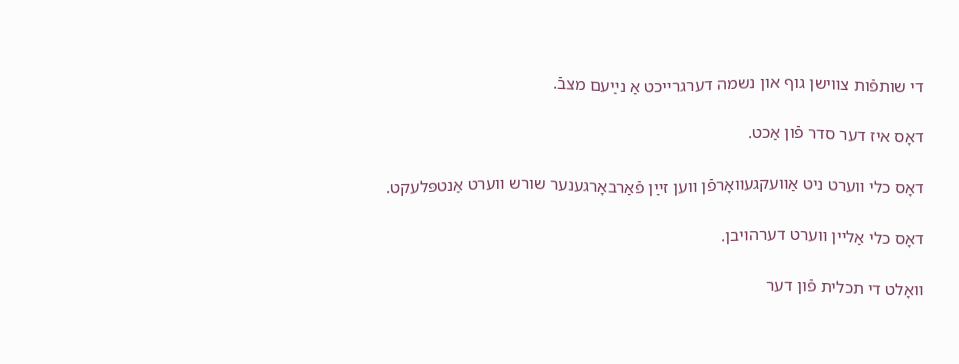די שותפֿות צװישן גוף און נשמה דערגרײכט אַ נײַעם מצבֿ.

דאָס איז דער סדר פֿון אַכט.

דאָס כלי װערט ניט אַװעקגעװאָרפֿן װען זײַן פֿאַרבאָרגענער שורש װערט אַנטפּלעקט.

דאָס כלי אַלײן װערט דערהױבן.

װאָלט די תכלית פֿון דער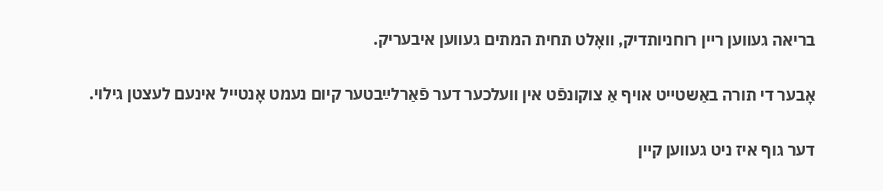בריאה געװען רײן רוחניותדיק, װאָלט תחית המתים געװען איבעריק.

אָבער די תורה באַשטײט אױף אַ צוקונפֿט אין װעלכער דער פֿאַרלײַבטער קיום נעמט אָנטײל אינעם לעצטן גילוי.

דער גוף איז ניט געװען קײן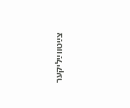צײַטװײַליקער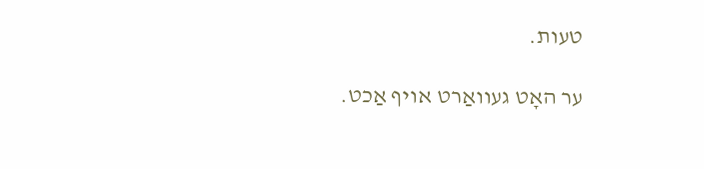טעות.

ער האָט געװאַרט אױף אַכט.